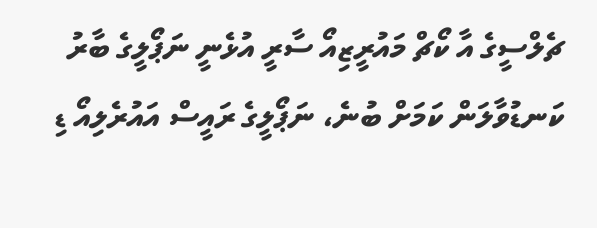ޗެލްސީގެ އާ ކޯޗް މައުރީޒިއޯ ސާރީ އުޅެނީ ނަޕޯލީގެ ބާރު ކަނޑުވާލަން ކަމަށް ބުނެ، ނަޕޯލީގެ ރައީސް އައުރެލިއޯ ޑި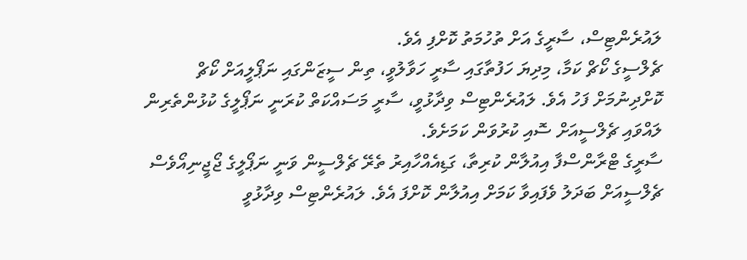ލައުރެންޓިސް، ސާރީގެ އަށް ތުހުމަތު ކޮށްފި އެވެ.
ޗެލްސީގެ ކޯޗް ކަމާ، މިދިޔަ ހަފުތާގައި ސާރީ ހަވާލުވީ، ތިން ސީޒަންގައި ނަޕޯލީއަށް ކޯޗް ކޮށްދިނުމަށް ފަހު އެވެ. ލައުރެންޓިސް ވިދާޅުވީ، ސާރީ މަސައްކަތް ކުރަނީ ނަޕޯލީގެ ކުޅުންތެރިން ލައްވައި ޗެލްސީއަށް ސޮއި ކުރުވަން ކަމަށެވެ.
ސާރީގެ ޓްރާންސްފާ އިއުލާން ކުރިތާ، ގަޑިއެއްހާއިރު ތެރޭ ޗެލްސީން ވަނީ ނަޕޯލީގެ ޖޯޖީނިއޯވެސް ޗެލްސީއަށް ބަދަލު ވެފައިވާ ކަމަށް އިއުލާން ކޮށްފަ އެވެ. ލައުރެންޓިސް ވިދާޅުވީ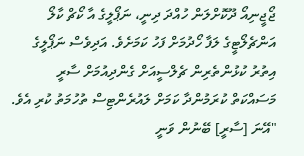ޖޯޖީނިއޯ ދޫކޮށްލަން ހުއްދަ ދިނީ، ނަޕޯލީގެ އާ ކޯޗް ކާލޯ އަންޗެލޯޓީގެ ލަފާ ހޯދުމަށް ފަހު ކަމަށެވެ. އަދިވެސް ނަޕޯލީގެ އިތުރު ކުޅުންތެރިން ޗެލްސީއަށް ގެންދިއުމަށް ސާރީ މަސައްކަތް ކުރަމުންދާ ކަމަށް ލައުރެންޓިސް ތުހުމަތު ކުރި އެވެ.
"އޭނަ [ސާރީ] ބޭނުން ވަނީ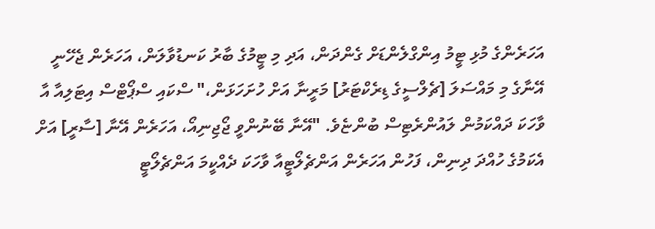އަހަރެންގެ މުޅި ޓީމު އިންގްލެންޑަށް ގެންދަން، އަދި މި ޓީމުގެ ބާރު ކަނޑުވާލަން، އަހަރެން ޖެހޭނީ އޭނާގެ މި މައްސަލަ [ޗެލްސީގެ ޑިރެކްޓަރު] މަރީނާ އަށް ހުށަހަޅަން،" ސްކައި ސްޕޯޓްސް އިޓަލިއާ އާ ވާހަކަ ދައްކަމުން ލައުންރެޓިސް ބުންޏެވެ. "އޭނާ ބޭނުންވީ ޖޯޖިނިއޯ، އަހަރެން އޭނާ [ސާރީ] އަށް އެކަމުގެ ހުއްދަ ދިނިން، ފަހުން އަހަރެން އަންޗެލޯޓީއާ ވާހަކަ ދެއްކީމަ އަންޗެލޯޓީ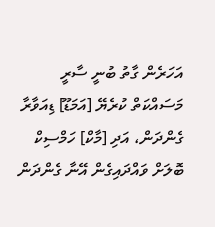އަހަރެން ގާތު ބުނީ ސާރީ މަސައްކަތް ކުރެޔޭ [އަމަޑޫ] ޑިއަވާރާ ގެންދަން، އަދި [މާކް] ހަމްސިކް ބޮލަށް ވައްދައިގެން އޭނާ ގެންދަން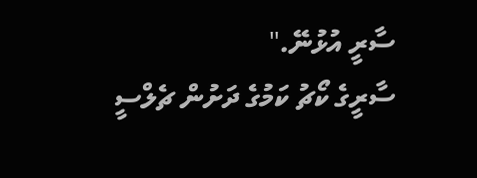ސާރީ އުޅުނޭ."
ސާރީގެ ކޯޗު ކަމުގެ ދަށުން ޗެލްސީ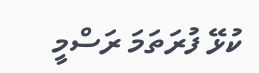ކުޅޭ ފުރަތަމަ ރަސްމީ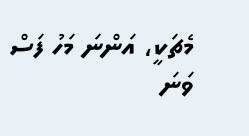މެޗަކީ، އަންނަ މަހު ފަސް ވަނަ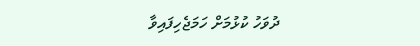ދުވަހު ކުޅުމަށް ހަމަޖެހިފައިވާ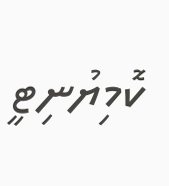ކޮމިޔުނިޓީ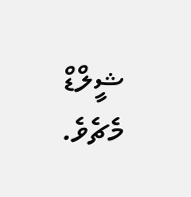ޝީލްޑް މެޗެވެ.